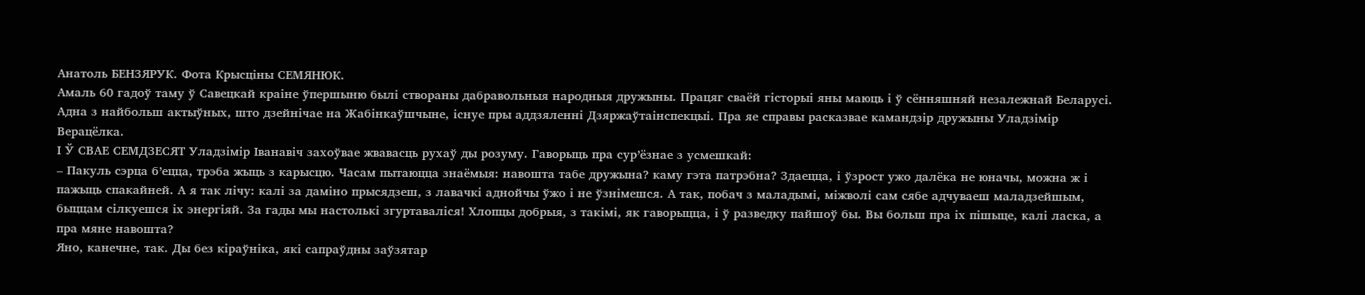Анатоль БЕНЗЯРУК. Фота Крысціны СЕМЯНЮК.
Амаль 60 гадоў таму ў Савецкай краіне ўпершыню былі створаны дабравольныя народныя дружыны. Працяг сваёй гісторыі яны маюць і ў сённяшняй незалежнай Беларусі. Адна з найбольш актыўных, што дзейнічае на Жабінкаўшчыне, існуе пры аддзяленні Дзяржаўтаінспекцыі. Пра яе справы расказвае камандзір дружыны Уладзімір Верацёлка.
І Ў СВАЕ СЕМДЗЕСЯТ Уладзімір Іванавіч захоўвае жвавасць рухаў ды розуму. Гаворыць пра сур’ёзнае з усмешкай:
– Пакуль сэрца б’ецца, трэба жыць з карысцю. Часам пытаюцца знаёмыя: навошта табе дружына? каму гэта патрэбна? Здаецца, і ўзрост ужо далёка не юначы, можна ж і пажыць спакайней. А я так лічу: калі за даміно прысядзеш, з лавачкі аднойчы ўжо і не ўзнімешся. А так, побач з маладымі, міжволі сам сябе адчуваеш маладзейшым, быццам сілкуешся іх энергіяй. За гады мы настолькі згуртаваліся! Хлопцы добрыя, з такімі, як гаворыцца, і ў разведку пайшоў бы. Вы больш пра іх пішыце, калі ласка, а пра мяне навошта?
Яно, канечне, так. Ды без кіраўніка, які сапраўдны заўзятар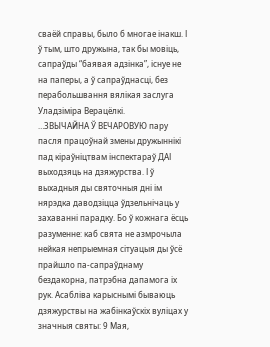сваёй справы, было б многае інакш. І ў тым, што дружына, так бы мовіць, сапраўды “баявая адзінка”, існуе не на паперы, а ў сапраўднасці, без перабольшвання вялікая заслуга Уладзіміра Верацёлкі.
…ЗВЫЧАЙНА Ў ВЕЧАРОВУЮ пару пасля працоўнай змены дружыннікі пад кіраўніцтвам інспектараў ДАІ выходзяць на дзяжурства. І ў выхадныя ды святочныя дні ім нярэдка даводзіцца ўдзельнічаць у захаванні парадку. Бо ў кожнага ёсць разуменне: каб свята не азмрочыла нейкая непрыемная сітуацыя ды ўсё прайшло па-сапраўднаму бездакорна, патрэбна дапамога іх рук. Асабліва карыснымі бываюць дзяжурствы на жабінкаўскіх вуліцах у значныя святы: 9 Мая,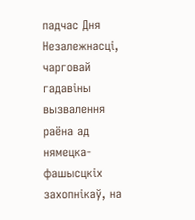падчас Дня Незалежнасці, чарговай гадавіны вызвалення раёна ад нямецка-фашысцкіх захопнікаў, на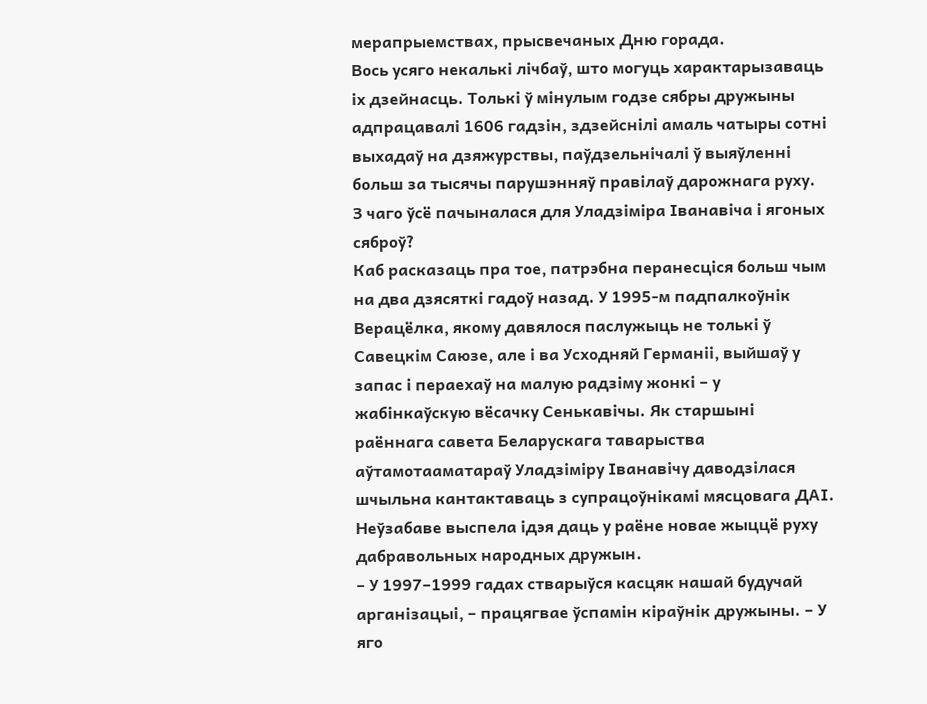мерапрыемствах, прысвечаных Дню горада.
Вось усяго некалькі лічбаў, што могуць характарызаваць іх дзейнасць. Толькі ў мінулым годзе сябры дружыны адпрацавалі 1606 гадзін, здзейснілі амаль чатыры сотні выхадаў на дзяжурствы, паўдзельнічалі ў выяўленні больш за тысячы парушэнняў правілаў дарожнага руху.
З чаго ўсё пачыналася для Уладзіміра Іванавіча і ягоных сяброў?
Каб расказаць пра тое, патрэбна перанесціся больш чым на два дзясяткі гадоў назад. У 1995-м падпалкоўнік Верацёлка, якому давялося паслужыць не толькі ў Савецкім Саюзе, але і ва Усходняй Германіі, выйшаў у запас і пераехаў на малую радзіму жонкі – у жабінкаўскую вёсачку Сенькавічы. Як старшыні раённага савета Беларускага таварыства аўтамотааматараў Уладзіміру Іванавічу даводзілася шчыльна кантактаваць з супрацоўнікамі мясцовага ДАІ. Неўзабаве выспела ідэя даць у раёне новае жыццё руху дабравольных народных дружын.
– У 1997–1999 гадах стварыўся касцяк нашай будучай арганізацыі, – працягвае ўспамін кіраўнік дружыны. – У яго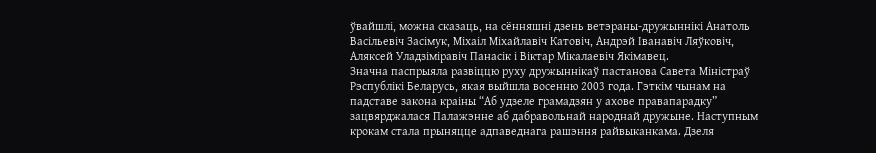ўвайшлі, можна сказаць, на сённяшні дзень ветэраны-дружыннікі Анатоль Васільевіч Засімук, Міхаіл Міхайлавіч Катовіч, Андрэй Іванавіч Ляўковіч, Аляксей Уладзіміравіч Панасік і Віктар Мікалаевіч Якімавец.
Значна паспрыяла развіццю руху дружыннікаў пастанова Савета Міністраў Рэспублікі Беларусь, якая выйшла восенню 2003 года. Гэткім чынам на падставе закона краіны “Аб удзеле грамадзян у ахове правапарадку” зацвярджалася Палажэнне аб дабравольнай народнай дружыне. Наступным крокам стала прыняцце адпаведнага рашэння райвыканкама. Дзеля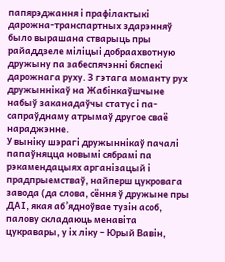папярэджання і прафілактыкі дарожна-транспартных здарэнняў было вырашана стварыць пры райаддзеле міліцыі добраахвотную дружыну па забеспячэнні бяспекі дарожнага руху. З гэтага моманту рух дружыннікаў на Жабінкаўшчыне набыў заканадаўчы статус і па-сапраўднаму атрымаў другое сваё нараджэнне.
У выніку шэрагі дружыннікаў пачалі папаўняцца новымі сябрамі па рэкамендацыях арганізацый і прадпрыемстваў, найперш цукровага завода (да слова, сёння ў дружыне пры ДАІ, якая аб’ядноўвае тузін асоб, палову складаюць менавіта цукравары, у іх ліку – Юрый Вавін,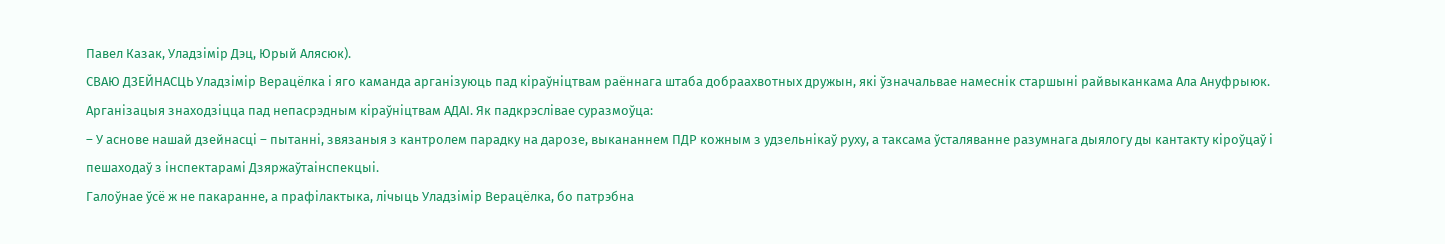Павел Казак, Уладзімір Дэц, Юрый Алясюк).
СВАЮ ДЗЕЙНАСЦЬ Уладзімір Верацёлка і яго каманда арганізуюць пад кіраўніцтвам раённага штаба добраахвотных дружын, які ўзначальвае намеснік старшыні райвыканкама Ала Ануфрыюк. Арганізацыя знаходзіцца пад непасрэдным кіраўніцтвам АДАІ. Як падкрэслівае суразмоўца:
– У аснове нашай дзейнасці – пытанні, звязаныя з кантролем парадку на дарозе, выкананнем ПДР кожным з удзельнікаў руху, а таксама ўсталяванне разумнага дыялогу ды кантакту кіроўцаў і пешаходаў з інспектарамі Дзяржаўтаінспекцыі.
Галоўнае ўсё ж не пакаранне, а прафілактыка, лічыць Уладзімір Верацёлка, бо патрэбна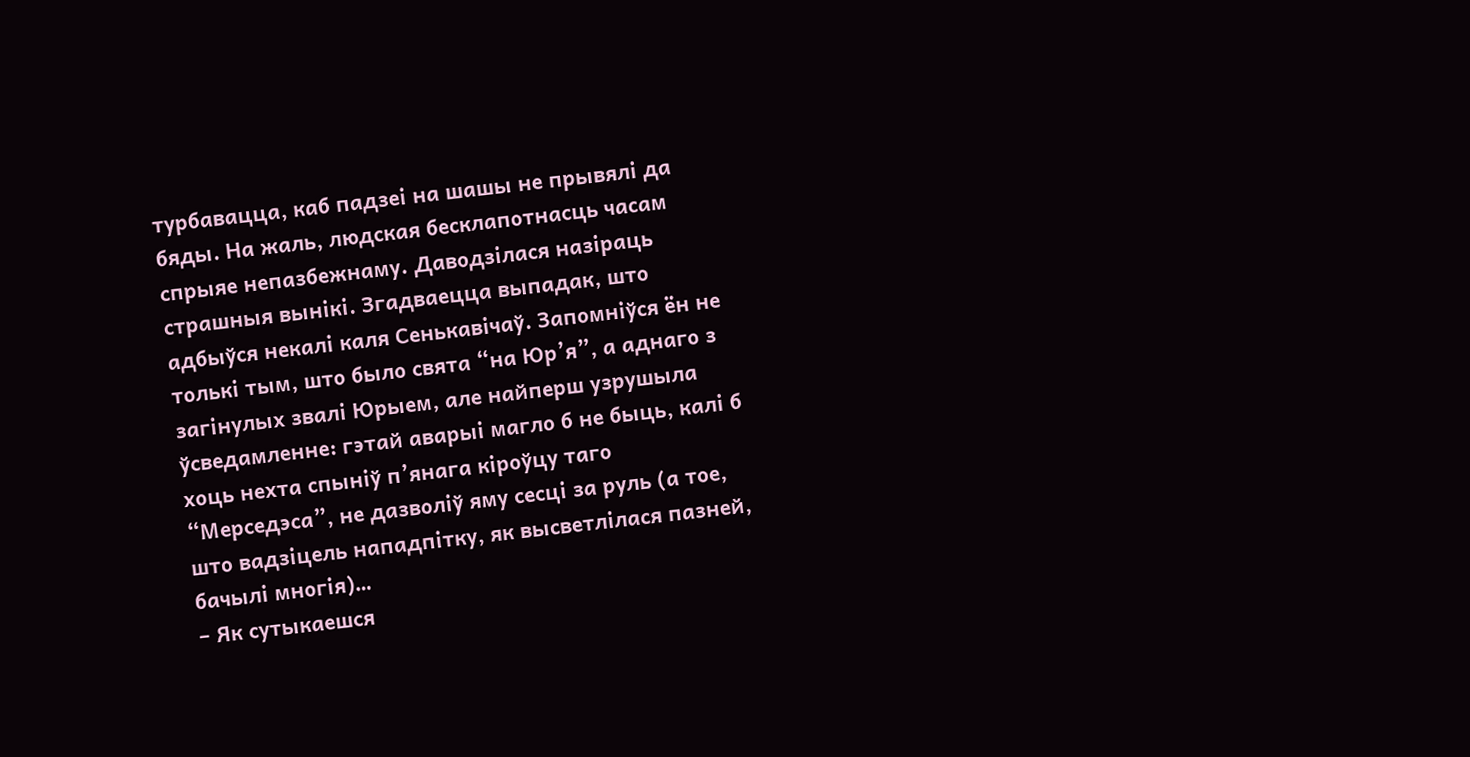турбавацца, каб падзеі на шашы не прывялі да бяды. На жаль, людская бесклапотнасць часам спрыяе непазбежнаму. Даводзілася назіраць страшныя вынікі. Згадваецца выпадак, што адбыўся некалі каля Сенькавічаў. Запомніўся ён не толькі тым, што было свята “на Юр’я”, а аднаго з загінулых звалі Юрыем, але найперш узрушыла ўсведамленне: гэтай аварыі магло б не быць, калі б хоць нехта спыніў п’янага кіроўцу таго “Мерседэса”, не дазволіў яму сесці за руль (а тое, што вадзіцель нападпітку, як высветлілася пазней, бачылі многія)…
– Як сутыкаешся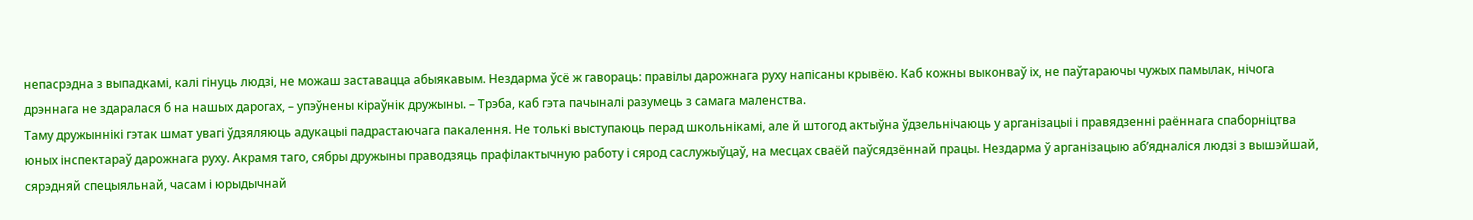непасрэдна з выпадкамі, калі гінуць людзі, не можаш заставацца абыякавым. Нездарма ўсё ж гавораць: правілы дарожнага руху напісаны крывёю. Каб кожны выконваў іх, не паўтараючы чужых памылак, нічога дрэннага не здаралася б на нашых дарогах, – упэўнены кіраўнік дружыны. – Трэба, каб гэта пачыналі разумець з самага маленства.
Таму дружыннікі гэтак шмат увагі ўдзяляюць адукацыі падрастаючага пакалення. Не толькі выступаюць перад школьнікамі, але й штогод актыўна ўдзельнічаюць у арганізацыі і правядзенні раённага спаборніцтва юных інспектараў дарожнага руху. Акрамя таго, сябры дружыны праводзяць прафілактычную работу і сярод саслужыўцаў, на месцах сваёй паўсядзённай працы. Нездарма ў арганізацыю аб’ядналіся людзі з вышэйшай, сярэдняй спецыяльнай, часам і юрыдычнай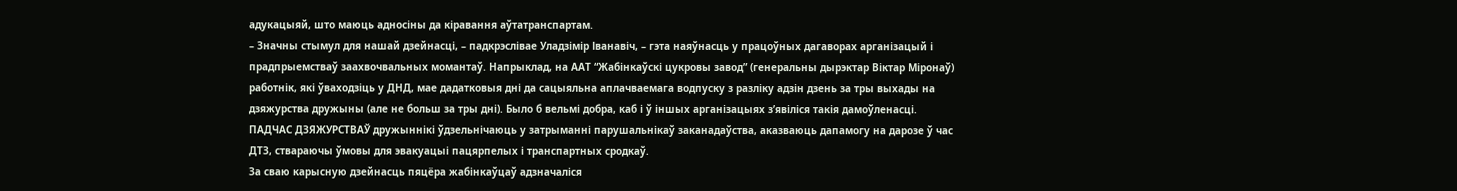адукацыяй, што маюць адносіны да кіравання аўтатранспартам.
– Значны стымул для нашай дзейнасці, – падкрэслівае Уладзімір Іванавіч, – гэта наяўнасць у працоўных дагаворах арганізацый і прадпрыемстваў заахвочвальных момантаў. Напрыклад, на ААТ “Жабінкаўскі цукровы завод” (генеральны дырэктар Віктар Міронаў) работнік, які ўваходзіць у ДНД, мае дадатковыя дні да сацыяльна аплачваемага водпуску з разліку адзін дзень за тры выхады на дзяжурства дружыны (але не больш за тры дні). Было б вельмі добра, каб і ў іншых арганізацыях з’явіліся такія дамоўленасці.
ПАДЧАС ДЗЯЖУРСТВАЎ дружыннікі ўдзельнічаюць у затрыманні парушальнікаў заканадаўства, аказваюць дапамогу на дарозе ў час ДТЗ, ствараючы ўмовы для эвакуацыі пацярпелых і транспартных сродкаў.
За сваю карысную дзейнасць пяцёра жабінкаўцаў адзначаліся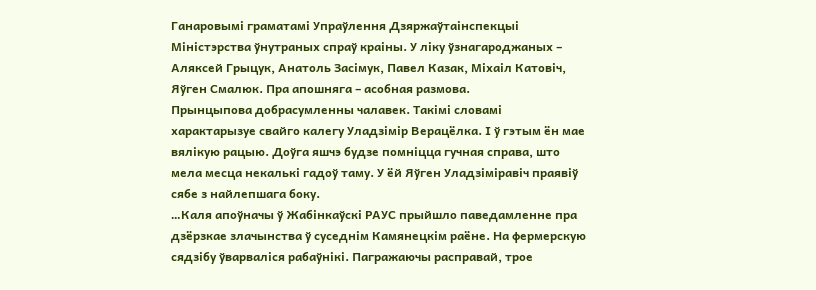Ганаровымі граматамі Упраўлення Дзяржаўтаінспекцыі Міністэрства ўнутраных спраў краіны. У ліку ўзнагароджаных – Аляксей Грыцук, Анатоль Засімук, Павел Казак, Міхаіл Катовіч, Яўген Смалюк. Пра апошняга – асобная размова.
Прынцыпова добрасумленны чалавек. Такімі словамі характарызуе свайго калегу Уладзімір Верацёлка. І ў гэтым ён мае вялікую рацыю. Доўга яшчэ будзе помніцца гучная справа, што мела месца некалькі гадоў таму. У ёй Яўген Уладзіміравіч праявіў сябе з найлепшага боку.
…Каля апоўначы ў Жабінкаўскі РАУС прыйшло паведамленне пра дзёрзкае злачынства ў суседнім Камянецкім раёне. На фермерскую сядзібу ўварваліся рабаўнікі. Пагражаючы расправай, трое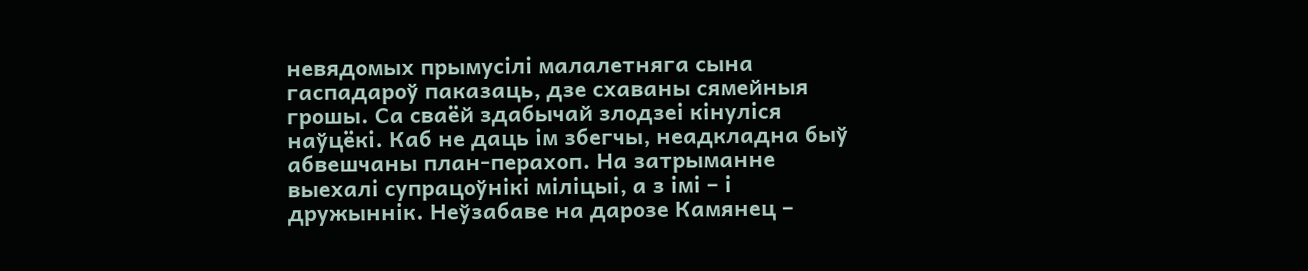невядомых прымусілі малалетняга сына гаспадароў паказаць, дзе схаваны сямейныя грошы. Са сваёй здабычай злодзеі кінуліся наўцёкі. Каб не даць ім збегчы, неадкладна быў абвешчаны план-перахоп. На затрыманне выехалі супрацоўнікі міліцыі, а з імі – і дружыннік. Неўзабаве на дарозе Камянец –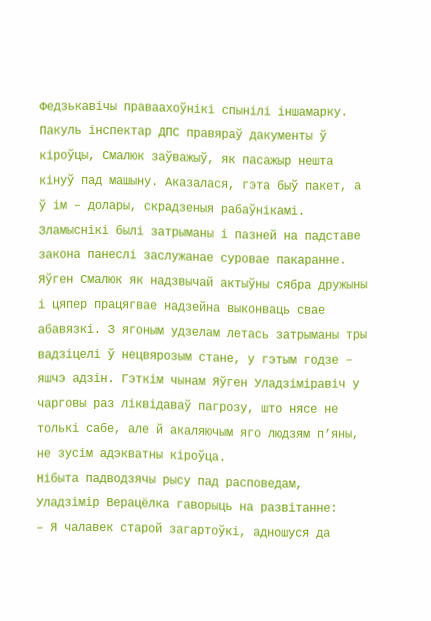Федзькавічы праваахоўнікі спынілі іншамарку. Пакуль інспектар ДПС правяраў дакументы ў кіроўцы, Смалюк заўважыў, як пасажыр нешта кінуў пад машыну. Аказалася, гэта быў пакет, а ў ім – долары, скрадзеныя рабаўнікамі. Зламыснікі былі затрыманы і пазней на падставе закона панеслі заслужанае суровае пакаранне.
Яўген Смалюк як надзвычай актыўны сябра дружыны і цяпер працягвае надзейна выконваць свае абавязкі. З ягоным удзелам летась затрыманы тры вадзіцелі ў нецвярозым стане, у гэтым годзе – яшчэ адзін. Гэткім чынам Яўген Уладзіміравіч у чарговы раз ліквідаваў пагрозу, што нясе не толькі сабе, але й акаляючым яго людзям п’яны, не зусім адэкватны кіроўца.
Нібыта падводзячы рысу пад расповедам, Уладзімір Верацёлка гаворыць на развітанне:
– Я чалавек старой загартоўкі, адношуся да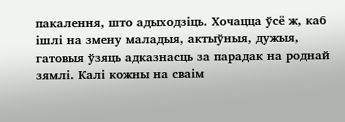пакалення, што адыходзіць. Хочацца ўсё ж, каб ішлі на змену маладыя, актыўныя, дужыя, гатовыя ўзяць адказнасць за парадак на роднай зямлі. Калі кожны на сваім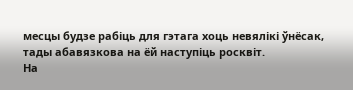месцы будзе рабіць для гэтага хоць невялікі ўнёсак, тады абавязкова на ёй наступіць росквіт.
На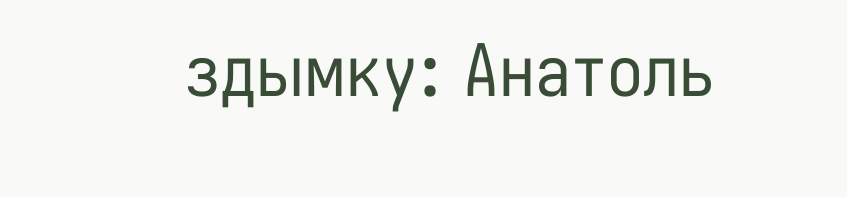здымку: Анатоль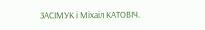ЗАСІМУК і Міхаіл КАТОВІЧ.